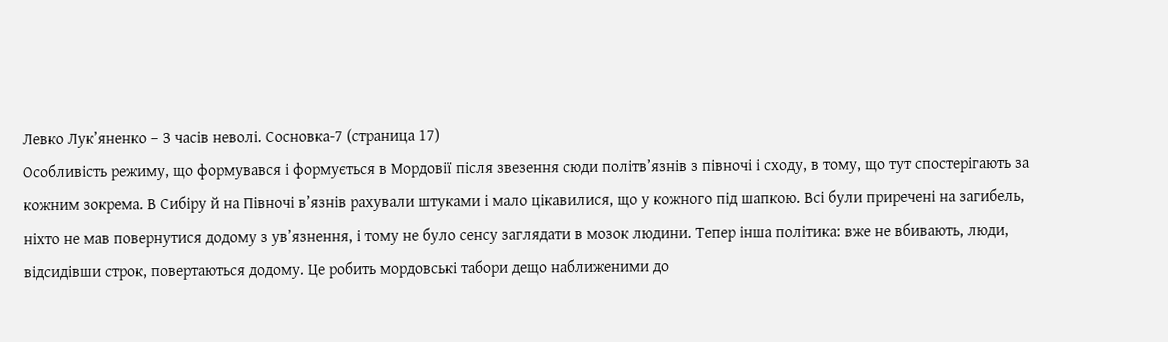Левко Лук’яненко – З часів неволі. Сосновка-7 (страница 17)
Особливість режиму, що формувався і формується в Мордовії після звезення сюди політв’язнів з півночі і сходу, в тому, що тут спостерігають за кожним зокрема. В Сибіру й на Півночі в’язнів рахували штуками і мало цікавилися, що у кожного під шапкою. Всі були приречені на загибель, ніхто не мав повернутися додому з ув’язнення, і тому не було сенсу заглядати в мозок людини. Тепер інша політика: вже не вбивають, люди, відсидівши строк, повертаються додому. Це робить мордовські табори дещо наближеними до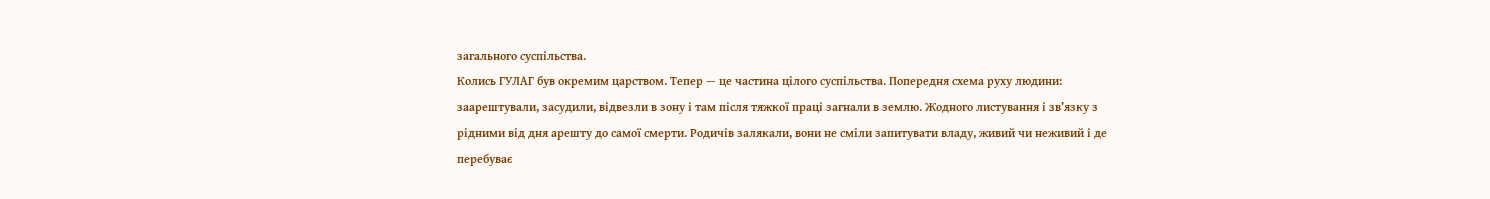загального суспільства.
Колись ГУЛАГ був окремим царством. Тепер — це частина цілого суспільства. Попередня схема руху людини: заарештували, засудили, відвезли в зону і там після тяжкої праці загнали в землю. Жодного листування і зв’язку з рідними від дня арешту до самої смерти. Родичів залякали, вони не сміли запитувати владу, живий чи неживий і де перебуває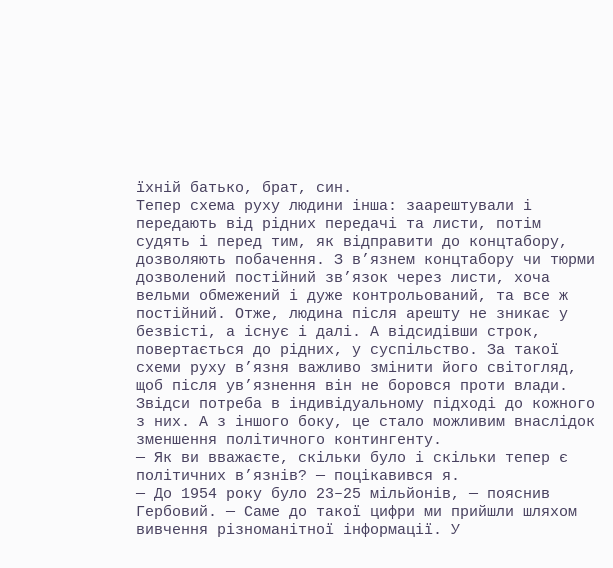їхній батько, брат, син.
Тепер схема руху людини інша: заарештували і передають від рідних передачі та листи, потім судять і перед тим, як відправити до концтабору, дозволяють побачення. З в’язнем концтабору чи тюрми дозволений постійний зв’язок через листи, хоча вельми обмежений і дуже контрольований, та все ж постійний. Отже, людина після арешту не зникає у безвісті, а існує і далі. А відсидівши строк, повертається до рідних, у суспільство. За такої схеми руху в’язня важливо змінити його світогляд, щоб після ув’язнення він не боровся проти влади. Звідси потреба в індивідуальному підході до кожного з них. А з іншого боку, це стало можливим внаслідок зменшення політичного контингенту.
— Як ви вважаєте, скільки було і скільки тепер є політичних в’язнів? — поцікавився я.
— До 1954 року було 23–25 мільйонів, — пояснив Гербовий. — Саме до такої цифри ми прийшли шляхом вивчення різноманітної інформації. У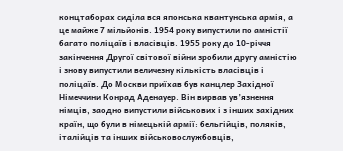концтаборах сиділа вся японська квантунська армія, а це майже 7 мільйонів. 1954 року випустили по амністії багато поліцаїв і власівців. 1955 року до 10-річчя закінчення Другої світової війни зробили другу амністію і знову випустили величезну кількість власівців і поліцаїв. До Москви приїхав був канцлер Західної Німеччини Конрад Аденауер. Він вирвав ув’язнення німців, заодно випустили військових і з інших західних країн, що були в німецькій армії: бельгійців, поляків, італійців та інших військовослужбовців,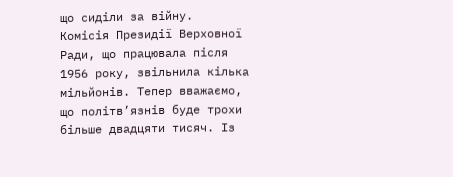що сиділи за війну.
Комісія Президії Верховної Ради, що працювала після 1956 року, звільнила кілька мільйонів. Тепер вважаємо, що політв’язнів буде трохи більше двадцяти тисяч. Із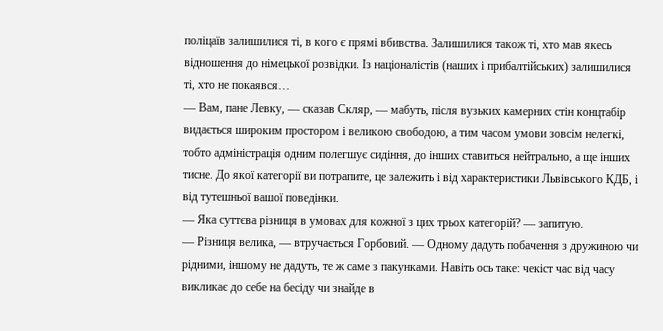поліцаїв залишилися ті, в кого є прямі вбивства. Залишилися також ті, хто мав якесь відношення до німецької розвідки. Із націоналістів (наших і прибалтійських) залишилися ті, хто не покаявся…
— Вам, пане Левку, — сказав Скляр, — мабуть, після вузьких камерних стін концтабір видається широким простором і великою свободою, а тим часом умови зовсім нелегкі, тобто адміністрація одним полегшує сидіння, до інших ставиться нейтрально, а ще інших тисне. До якої категорії ви потрапите, це залежить і від характеристики Львівського КДБ, і від тутешньої вашої поведінки.
— Яка суттєва різниця в умовах для кожної з цих трьох категорій? — запитую.
— Різниця велика, — втручається Горбовий. — Одному дадуть побачення з дружиною чи рідними, іншому не дадуть, те ж саме з пакунками. Навіть ось таке: чекіст час від часу викликає до себе на бесіду чи знайде в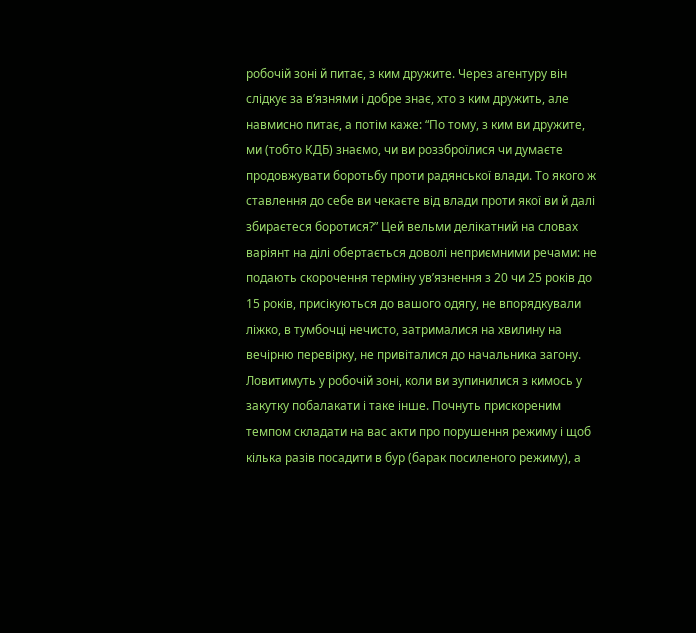робочій зоні й питає, з ким дружите. Через агентуру він слідкує за в’язнями і добре знає, хто з ким дружить, але навмисно питає, а потім каже: “По тому, з ким ви дружите, ми (тобто КДБ) знаємо, чи ви роззброїлися чи думаєте продовжувати боротьбу проти радянської влади. То якого ж ставлення до себе ви чекаєте від влади проти якої ви й далі збираєтеся боротися?” Цей вельми делікатний на словах варіянт на ділі обертається доволі неприємними речами: не подають скорочення терміну ув’язнення з 20 чи 25 років до 15 років, присікуються до вашого одягу, не впорядкували ліжко, в тумбочці нечисто, затрималися на хвилину на вечірню перевірку, не привіталися до начальника загону. Ловитимуть у робочій зоні, коли ви зупинилися з кимось у закутку побалакати і таке інше. Почнуть прискореним темпом складати на вас акти про порушення режиму і щоб кілька разів посадити в бур (барак посиленого режиму), а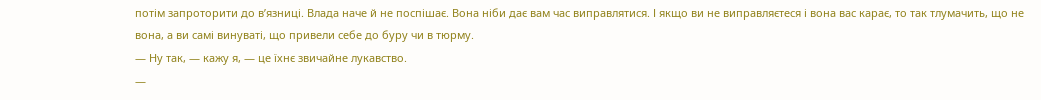потім запроторити до в’язниці. Влада наче й не поспішає. Вона ніби дає вам час виправлятися. І якщо ви не виправляєтеся і вона вас карає, то так тлумачить, що не вона, а ви самі винуваті, що привели себе до буру чи в тюрму.
— Ну так, — кажу я, — це їхнє звичайне лукавство.
—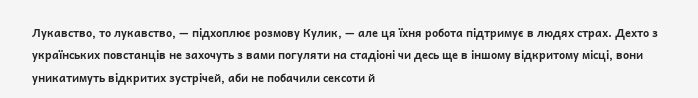Лукавство, то лукавство, — підхоплює розмову Кулик, — але ця їхня робота підтримує в людях страх. Дехто з українських повстанців не захочуть з вами погуляти на стадіоні чи десь ще в іншому відкритому місці, вони уникатимуть відкритих зустрічей, аби не побачили сексоти й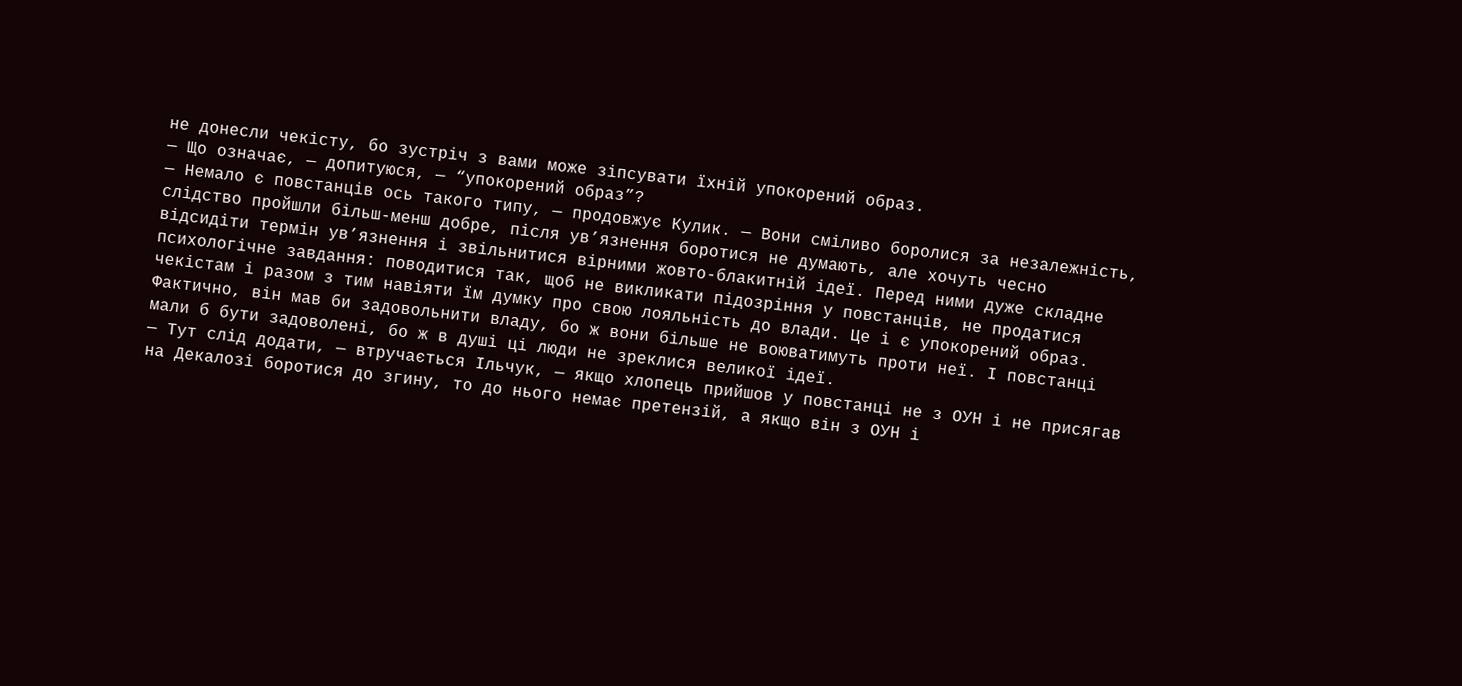не донесли чекісту, бо зустріч з вами може зіпсувати їхній упокорений образ.
— Що означає, — допитуюся, — “упокорений образ”?
— Немало є повстанців ось такого типу, — продовжує Кулик. — Вони сміливо боролися за незалежність, слідство пройшли більш-менш добре, після ув’язнення боротися не думають, але хочуть чесно відсидіти термін ув’язнення і звільнитися вірними жовто-блакитній ідеї. Перед ними дуже складне психологічне завдання: поводитися так, щоб не викликати підозріння у повстанців, не продатися чекістам і разом з тим навіяти їм думку про свою лояльність до влади. Це і є упокорений образ. Фактично, він мав би задовольнити владу, бо ж вони більше не воюватимуть проти неї. І повстанці мали б бути задоволені, бо ж в душі ці люди не зреклися великої ідеї.
— Тут слід додати, — втручається Ільчук, — якщо хлопець прийшов у повстанці не з ОУН і не присягав на Декалозі боротися до згину, то до нього немає претензій, а якщо він з ОУН і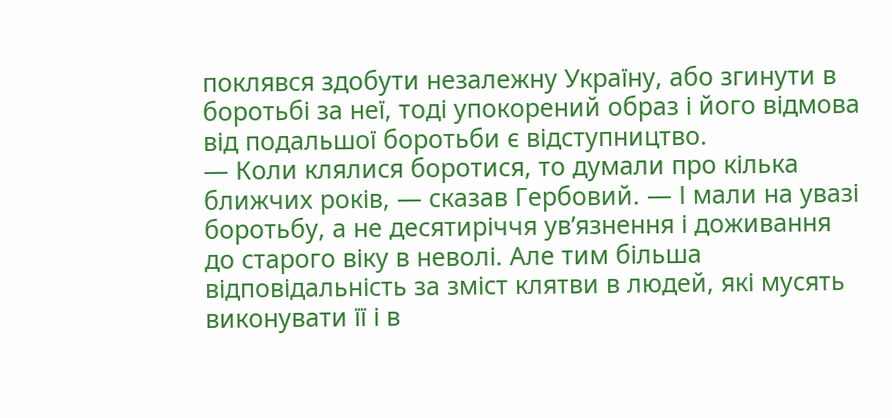поклявся здобути незалежну Україну, або згинути в боротьбі за неї, тоді упокорений образ і його відмова від подальшої боротьби є відступництво.
— Коли клялися боротися, то думали про кілька ближчих років, — сказав Гербовий. — І мали на увазі боротьбу, а не десятиріччя ув’язнення і доживання до старого віку в неволі. Але тим більша відповідальність за зміст клятви в людей, які мусять виконувати її і в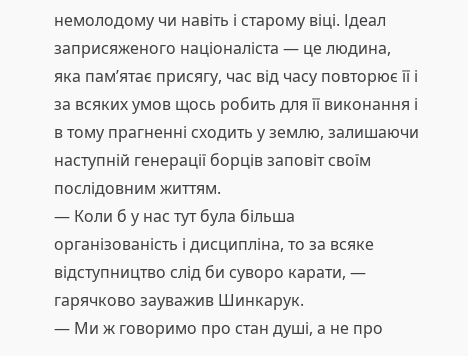немолодому чи навіть і старому віці. Ідеал заприсяженого націоналіста — це людина, яка пам’ятає присягу, час від часу повторює її і за всяких умов щось робить для її виконання і в тому прагненні сходить у землю, залишаючи наступній генерації борців заповіт своїм послідовним життям.
— Коли б у нас тут була більша організованість і дисципліна, то за всяке відступництво слід би суворо карати, — гарячково зауважив Шинкарук.
— Ми ж говоримо про стан душі, а не про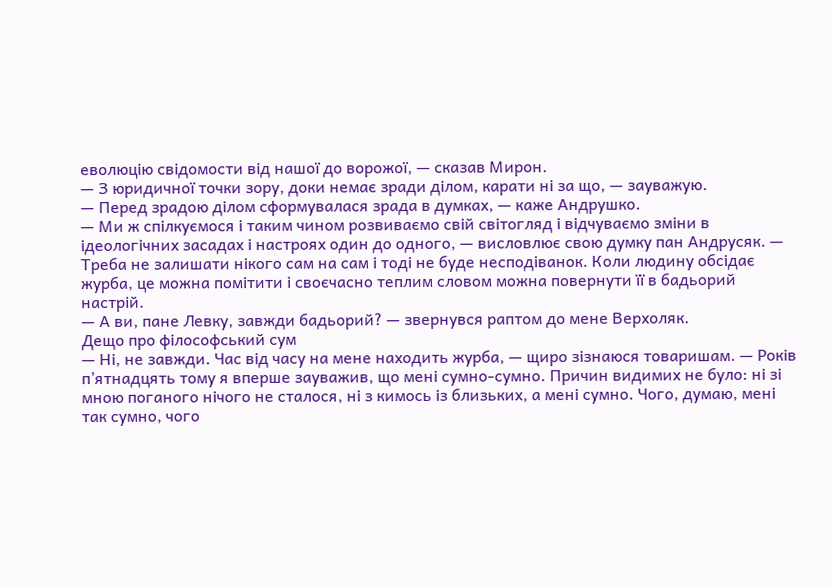еволюцію свідомости від нашої до ворожої, — сказав Мирон.
— З юридичної точки зору, доки немає зради ділом, карати ні за що, — зауважую.
— Перед зрадою ділом сформувалася зрада в думках, — каже Андрушко.
— Ми ж спілкуємося і таким чином розвиваємо свій світогляд і відчуваємо зміни в ідеологічних засадах і настроях один до одного, — висловлює свою думку пан Андрусяк. — Треба не залишати нікого сам на сам і тоді не буде несподіванок. Коли людину обсідає журба, це можна помітити і своєчасно теплим словом можна повернути її в бадьорий настрій.
— А ви, пане Левку, завжди бадьорий? — звернувся раптом до мене Верхоляк.
Дещо про філософський сум
— Ні, не завжди. Час від часу на мене находить журба, — щиро зізнаюся товаришам. — Років п’ятнадцять тому я вперше зауважив, що мені сумно-сумно. Причин видимих не було: ні зі мною поганого нічого не сталося, ні з кимось із близьких, а мені сумно. Чого, думаю, мені так сумно, чого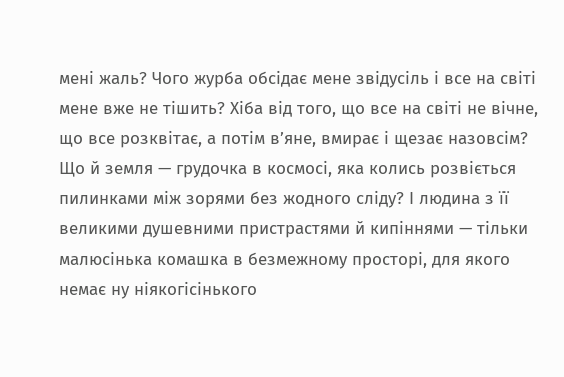мені жаль? Чого журба обсідає мене звідусіль і все на світі мене вже не тішить? Хіба від того, що все на світі не вічне, що все розквітає, а потім в’яне, вмирає і щезає назовсім? Що й земля — грудочка в космосі, яка колись розвіється пилинками між зорями без жодного сліду? І людина з її великими душевними пристрастями й кипіннями — тільки малюсінька комашка в безмежному просторі, для якого немає ну ніякогісінького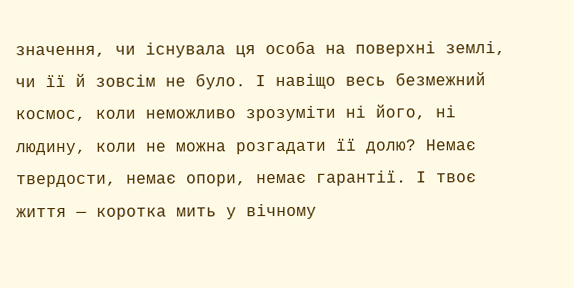значення, чи існувала ця особа на поверхні землі, чи її й зовсім не було. І навіщо весь безмежний космос, коли неможливо зрозуміти ні його, ні людину, коли не можна розгадати її долю? Немає твердости, немає опори, немає гарантії. І твоє життя — коротка мить у вічному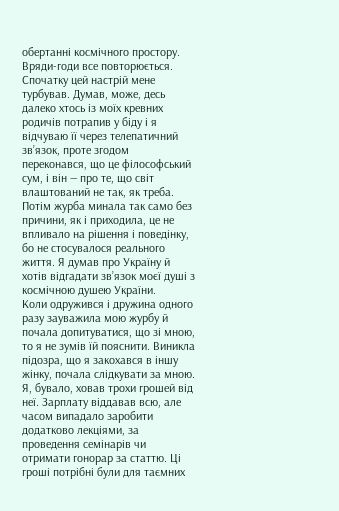обертанні космічного простору. Вряди-годи все повторюється. Спочатку цей настрій мене турбував. Думав, може, десь далеко хтось із моїх кревних родичів потрапив у біду і я відчуваю її через телепатичний зв’язок, проте згодом переконався, що це філософський сум, і він — про те, що світ влаштований не так, як треба. Потім журба минала так само без причини, як і приходила, це не впливало на рішення і поведінку, бо не стосувалося реального життя. Я думав про Україну й хотів відгадати зв’язок моєї душі з космічною душею України.
Коли одружився і дружина одного разу зауважила мою журбу й почала допитуватися, що зі мною, то я не зумів їй пояснити. Виникла підозра, що я закохався в іншу жінку, почала слідкувати за мною. Я, бувало, ховав трохи грошей від неї. Зарплату віддавав всю, але часом випадало заробити додатково лекціями, за проведення семінарів чи отримати гонорар за статтю. Ці гроші потрібні були для таємних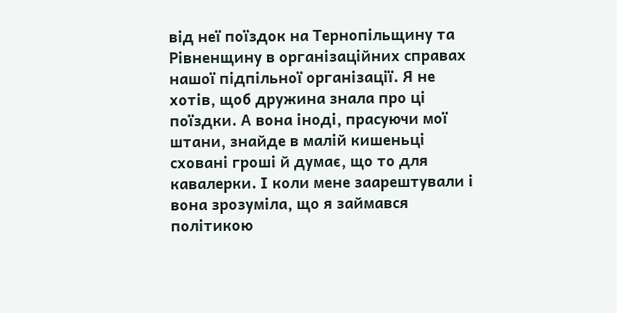від неї поїздок на Тернопільщину та Рівненщину в організаційних справах нашої підпільної організації. Я не хотів, щоб дружина знала про ці поїздки. А вона іноді, прасуючи мої штани, знайде в малій кишеньці сховані гроші й думає, що то для кавалерки. І коли мене заарештували і вона зрозуміла, що я займався політикою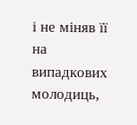і не міняв її на випадкових молодиць,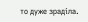то дуже зраділа.